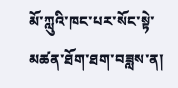མོ་ཀླུའི་ཁང་པར་སོང་སྟེ་མཚན་ཐོག་ཐག་བཟླས་ན།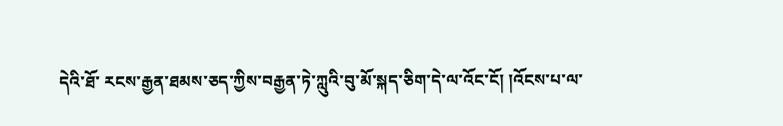དེའི་ཐོ་ རངས་རྒྱན་ཐམས་ཅད་ཀྱིས་བརྒྱན་ཏེ་ཀླུའི་བུ་མོ་སྐད་ཅིག་དེ་ལ་འོང་ངོ། །འོངས་པ་ལ་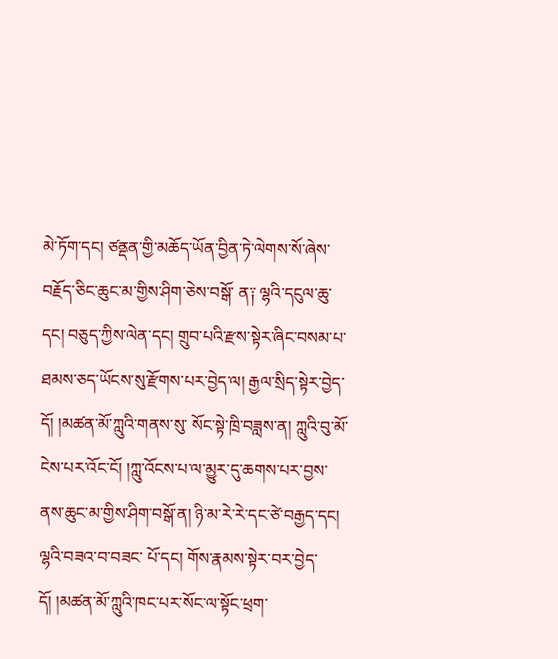མེ་ཏོག་དང། ཙནྡན་གྱི་མཆོད་ཡོན་བྱིན་ཏེ་ལེགས་སོ་ཞེས་བརྗོད་ཅིང་ཆུང་མ་གྱིས་ཤིག་ཅེས་བསྒོ་ ན༑ ལྷའི་དངུལ་ཆུ་དང། བཅུད་ཀྱིས་ལེན་དང། གྲུབ་པའི་རྫས་སྟེར་ཞིང་བསམ་པ་ཐམས་ཅད་ཡོངས་སུ་རྫོགས་པར་བྱེད་ལ། རྒྱལ་སྲིད་སྟེར་བྱེད་དོ། །མཚན་མོ་ཀླུའི་གནས་སུ་ སོང་སྟེ་ཁྲི་བཟླས་ན། ཀླུའི་བུ་མོ་ངེས་པར་འོང་ངོ། །ཀླུ་འོངས་པ་ལ་མྱུར་དུ་ཆགས་པར་བྱས་ནས་ཆུང་མ་གྱིས་ཤིག་བསྒོ་ན། ཉི་མ་རེ་རེ་དང་ཙེ་བརྒྱད་དང། ལྷའི་བཟའ་བ་བཟང་ པོ་དང། གོས་རྣམས་སྟེར་བར་བྱེད་དོ། །མཚན་མོ་ཀླུའི་ཁང་པར་སོང་ལ་སྟོང་ཕྲག་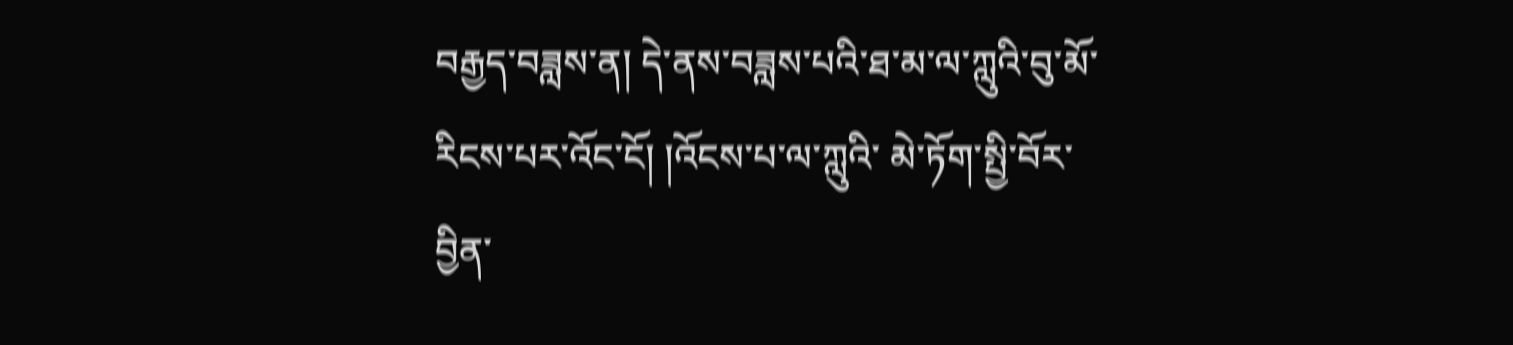བརྒྱད་བཟླས་ན། དེ་ནས་བཟླས་པའི་ཐ་མ་ལ་ཀླུའི་བུ་མོ་རིངས་པར་འོང་ངོ། །འོངས་པ་ལ་ཀླུའི་ མེ་ཏོག་སྤྱི་བོར་བྱིན་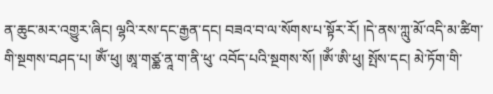ན་ཆུང་མར་འགྱུར་ཞིང། ལྷའི་རས་དང་རྒྱན་དང། བཟའ་བ་ལ་སོགས་པ་སྟོར་རོ། །དེ་ནས་ཀླུ་མོ་འདི་མ་ཚིག་གི་སྔགས་བཤད་པ། ཨོཾ་ཕུ། ཨཱ་གཙྪ་ནཱ་ག་ནི་ཕུ་ འབོད་པའི་སྔགས་སོ། །ཨོཾ་ཨི་ཕུ། སྤོས་དང། མེ་ཏོག་གི་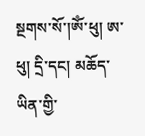སྔགས་སོ་།ཨོཾ་ཕུ། ཨ་ཕུ། དྲི་དང། མཆོད་ཡིན་གྱི་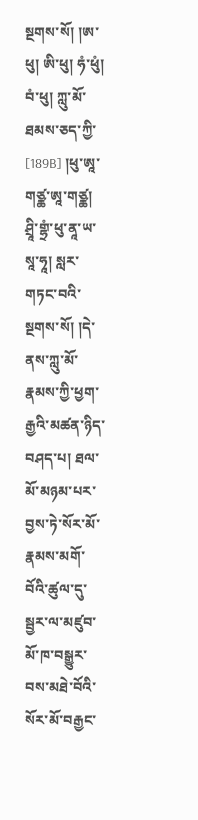སྔགས་སོ། །ཨ་ཕུ། ཨི་ཕུ། ཧཾ་ཕུཾ། བཾ་ཕུ། ཀླུ་མོ་ཐམས་ཅད་ཀྱི་ [189B] །ཕུ་ཨཱ་གཙྪ་ཨཱ་གཙྪ། ཤྲཱི་གྷྲཾ་ཕུ་ནཱ་ཡ་སཱ་ཧཱ། སླར་གཏང་བའི་སྔགས་སོ། །དེ་ནས་ཀླུ་མོ་རྣམས་ཀྱི་ཕྱག་རྒྱའི་མཚན་ཉིད་བཤད་པ། ཐལ་མོ་མཉམ་པར་ བྱས་ཏེ་སོར་མོ་རྣམས་མགོ་བོའི་ཚུལ་དུ་སྦྱར་ལ་མཛུབ་མོ་ཁ་བསྒྱུར་བས་མཐེ་བོའི་སོར་མོ་བརྒྱང་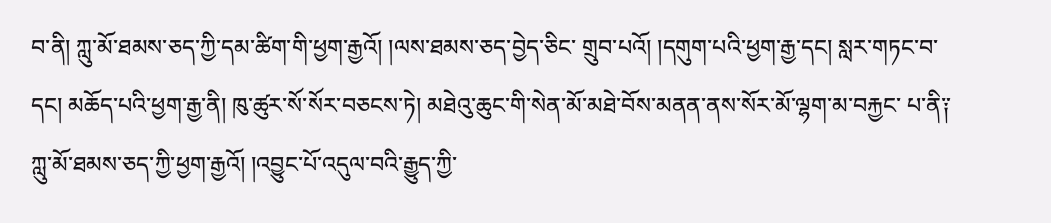བ་ནི། ཀླུ་མོ་ཐམས་ཅད་ཀྱི་དམ་ཚིག་གི་ཕྱག་རྒྱའོ། །ལས་ཐམས་ཅད་བྱེད་ཅིང་ གྲུབ་པའོ། །དགུག་པའི་ཕྱག་རྒྱ་དང། སླར་གཏང་བ་དང། མཆོད་པའི་ཕྱག་རྒྱ་ནི། ཁུ་ཚུར་སོ་སོར་བཅངས་ཏེ། མཐེའུ་ཆུང་གི་སེན་མོ་མཐེ་བོས་མནན་ནས་སོར་མོ་ལྷག་མ་བརྐྱང་ པ་ནི༑ ཀླུ་མོ་ཐམས་ཅད་ཀྱི་ཕྱག་རྒྱའོ། །འབྱུང་པོ་འདུལ་བའི་རྒྱུད་ཀྱི་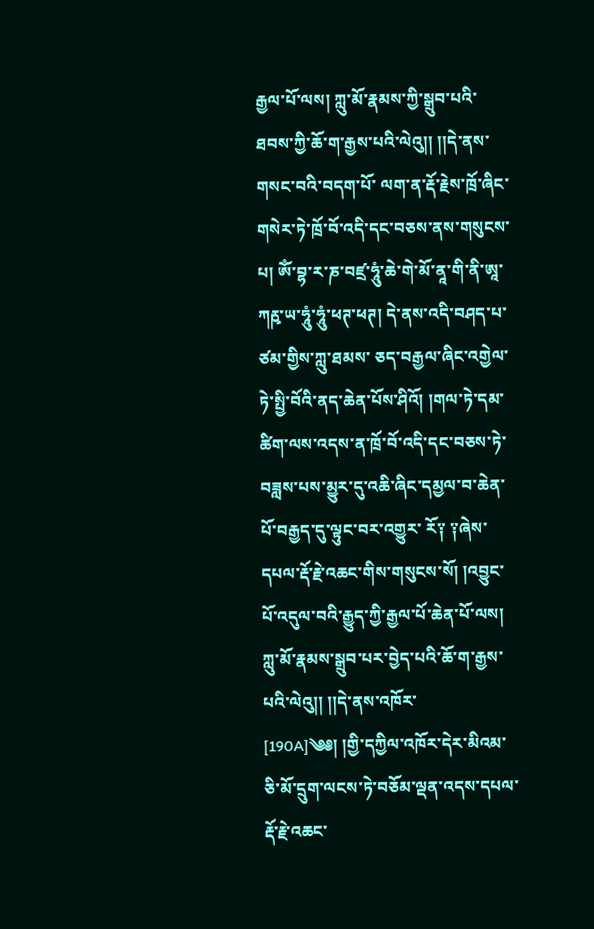རྒྱལ་པོ་ལས། ཀླུ་མོ་རྣམས་ཀྱི་སྒྲུབ་པའི་ཐབས་ཀྱི་ཆོ་ག་རྒྱས་པའི་ལེའུ།། །།དེ་ནས་གསང་བའི་བདག་པོ་ ལག་ན་རྡོ་རྗེས་ཁྲོ་ཞིང་གསེར་ཏེ་ཁྲོ་བོ་འདི་དང་བཅས་ནས་གསུངས་པ། ཨོཾ་བྷ་ར་ཎ་བཛྲ་ཧཱུཾ་ཆེ་གེ་མོ་ནཱ་གི་ནི་ཨཱ་ཀརྵ་ཡ་ཧཱུཾ་ཧཱུཾ་ཕཊ་ཕཊ། དེ་ནས་འདི་བཤད་པ་ཙམ་གྱིས་ཀླུ་ཐམས་ ཅད་བརྒྱལ་ཞིང་འགྱེལ་ཏེ་སྤྱི་བོའི་ནད་ཆེན་པོས་ཤིའོ། །གལ་ཏེ་དམ་ཚིག་ལས་འདས་ན་ཁྲོ་བོ་འདི་དང་བཅས་ཏེ་བཟླས་པས་མྱུར་དུ་འཆི་ཞིང་དམྱལ་བ་ཆེན་པོ་བརྒྱད་དུ་ལྟུང་བར་འགྱུར་ རོ༑ ༑ཞེས་དཔལ་རྡོ་རྗེ་འཆང་གིས་གསུངས་སོ། །འབྱུང་པོ་འདུལ་བའི་རྒྱུད་ཀྱི་རྒྱལ་པོ་ཆེན་པོ་ལས། ཀླུ་མོ་རྣམས་སྒྲུབ་པར་བྱེད་པའི་ཆོ་ག་རྒྱས་པའི་ལེའུ།། །།དེ་ནས་འཁོར་ [190A]༄༅། །གྱི་དཀྱིལ་འཁོར་དེར་མིའམ་ཅི་མོ་དྲུག་ལངས་ཏེ་བཅོམ་ལྡན་འདས་དཔལ་རྡོ་རྗེ་འཆང་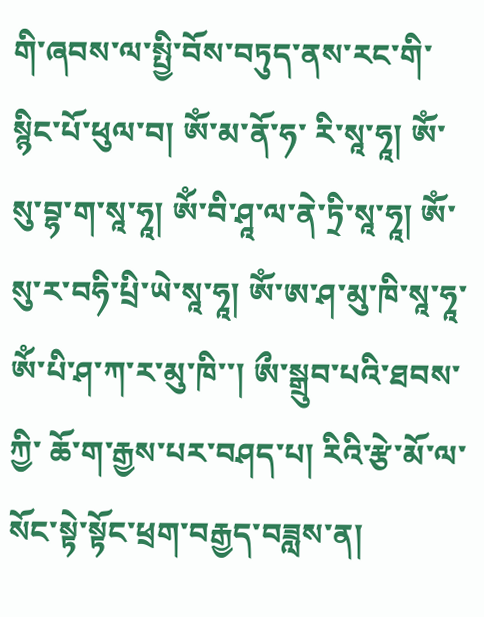གི་ཞབས་ལ་སྤྱི་བོས་བཏུད་ནས་རང་གི་སྙིང་པོ་ཕུལ་བ། ཨོཾ་མ་ནོ་ཧ་ རི་སཱ་ཧཱ། ཨོཾ་སུ་བྷ་ག་སཱ་ཧཱ། ཨོཾ་བི་ཤཱ་ལ་ནེ་ཏྲི་སཱ་ཧཱ། ཨོཾ་སུ་ར་བཧི་པྲི་ཡེ་སཱ་ཧཱ། ཨོཾ་ཨ་ཤ་མུ་ཁི་སཱ་ཧཱ་ཨོཾ་པི་ཤ་ཀ་ར་མུ་ཁི་་། ཨྀ་སྒྲུབ་པའི་ཐབས་ཀྱི་ ཆོ་ག་རྒྱས་པར་བཤད་པ། རིའི་རྩེ་མོ་ལ་སོང་སྟེ་སྟོང་ཕྲག་བརྒྱད་བཟླས་ན།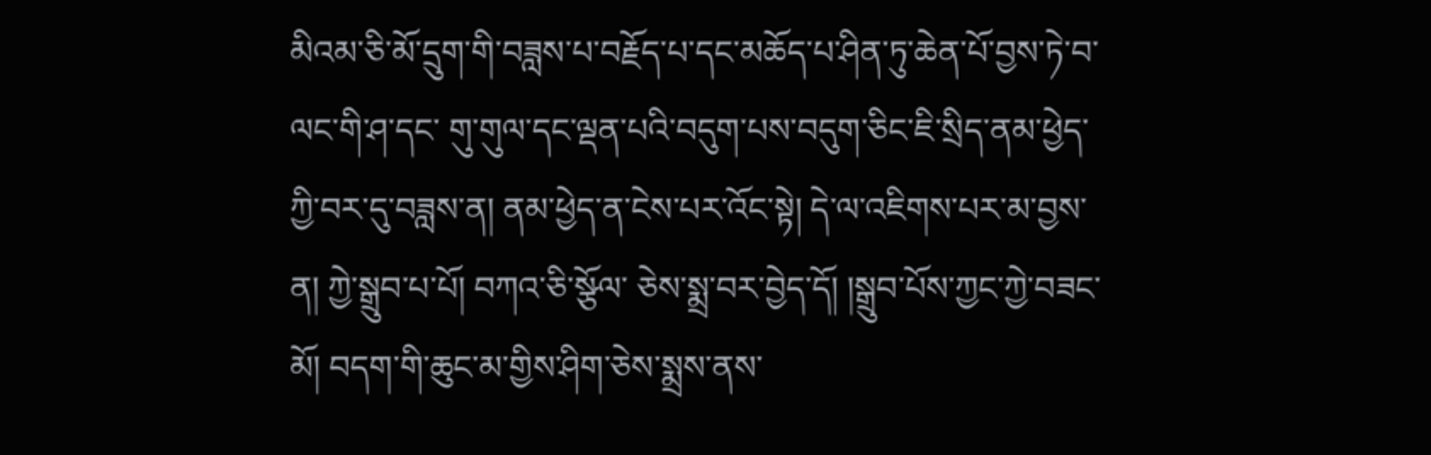མིའམ་ཅི་མོ་དྲུག་གི་བཟླས་པ་བརྗོད་པ་དང་མཆོད་པ་ཤིན་ཏུ་ཆེན་པོ་བྱས་ཏེ་བ་ལང་གི་ཤ་དང་ གུ་གུལ་དང་ལྡན་པའི་བདུག་པས་བདུག་ཅིང་ཇི་སྲིད་ནམ་ཕྱེད་ཀྱི་བར་དུ་བཟླས་ན། ནམ་ཕྱེད་ན་ངེས་པར་འོང་སྟེ། དེ་ལ་འཇིགས་པར་མ་བྱས་ན། ཀྱེ་སྒྲུབ་པ་པོ། བཀའ་ཅི་སྩོལ་ ཅེས་སྨྲ་བར་བྱེད་དོ། །སྒྲུབ་པོས་ཀྱང་ཀྱེ་བཟང་མོ། བདག་གི་ཆུང་མ་གྱིས་ཤིག་ཅེས་སྨྲས་ནས་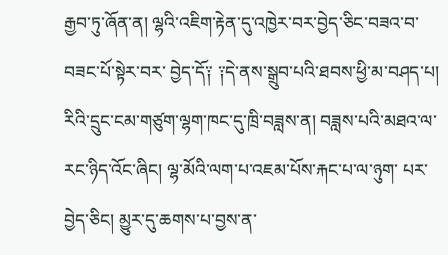རྒྱབ་ཏུ་ཞོན་ན། ལྷའི་འཇིག་རྟེན་དུ་འཁྱེར་བར་བྱེད་ཅིང་བཟའ་བ་བཟང་པོ་སྟེར་བར་ བྱེད་དོ༑ ༑དེ་ནས་སྒྲུབ་པའི་ཐབས་ཕྱི་མ་བཤད་པ། རིའི་དྲུང་ངམ་གཙུག་ལྷག་ཁང་དུ་ཁྲི་བཟླས་ན། བཟླས་པའི་མཐའ་ལ་རང་ཉིད་འོང་ཞིང། ལྷ་མོའི་ལག་པ་འཇམ་པོས་རྐང་པ་ལ་ཉུག་ པར་བྱེད་ཅིང། མྱུར་དུ་ཆགས་པ་བྱས་ན་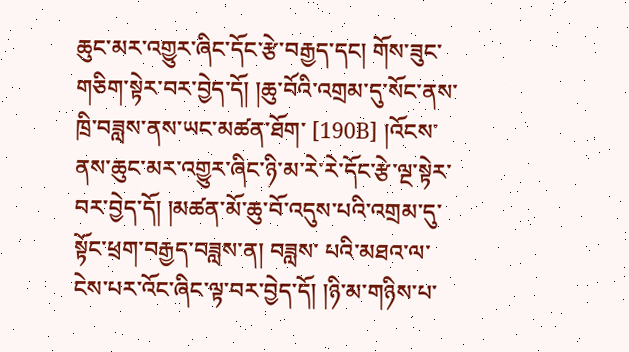ཆུང་མར་འགྱུར་ཞིང་དོང་རྩེ་བརྒྱད་དང། གོས་ཟུང་གཅིག་སྟེར་བར་བྱེད་དོ། །ཆུ་བོའི་འགྲམ་དུ་སོང་ནས་ཁྲི་བཟླས་ནས་ཡང་མཚན་ཐོག་ [190B] །འོངས་ནས་ཆུང་མར་འགྱུར་ཞིང་ཉི་མ་རེ་རེ་དོང་རྩེ་ལྔ་སྟེར་བར་བྱེད་དོ། །མཚན་མོ་ཆུ་བོ་འདུས་པའི་འགྲམ་དུ་སྟོང་ཕྲག་བརྒྱད་བཟླས་ན། བཟླས་ པའི་མཐའ་ལ་ངེས་པར་འོང་ཞིང་ལྟ་བར་བྱེད་དོ། །ཉི་མ་གཉིས་པ་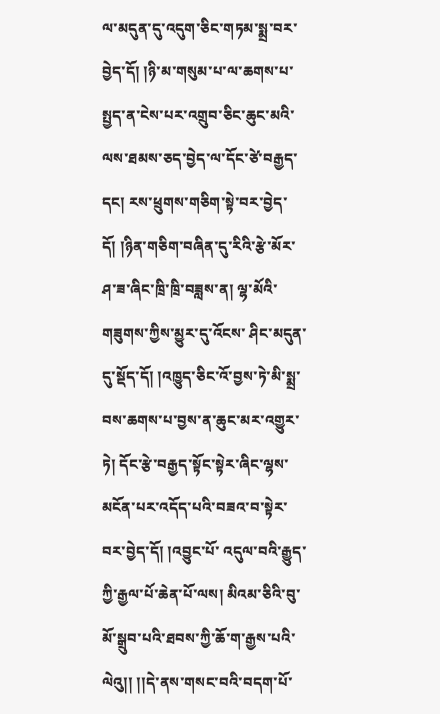ལ་མདུན་དུ་འདུག་ཅིང་གཏམ་སྨྲ་བར་བྱེད་དོ། །ཉི་མ་གསུམ་པ་ལ་ཆགས་པ་སྤྱད་ན་ངེས་པར་འགྲུབ་ཅིང་ཆུང་མའི་ ལས་ཐམས་ཅད་བྱེད་ལ་དོང་ཙེ་བརྒྱད་དང། རས་ཕྲུགས་གཅིག་སྟེ་བར་བྱེད་དོ། །ཉིན་གཅིག་བཞིན་དུ་རིའི་རྩེ་མོར་ཤ་ཟ་ཞིང་ཁྲི་ཁྲི་བཟླས་ན། ལྷ་མོའི་གཟུགས་ཀྱིས་མྱུར་དུ་འོངས་ ཤིང་མདུན་དུ་སྡོད་དོ། །འཁྱུད་ཅིང་འོ་བྱས་ཏེ་མི་སྨྲ་བས་ཆགས་པ་བྱས་ན་ཆུང་མར་འགྱུར་ཏེ། དོང་རྩེ་བརྒྱད་སྟོང་སྟེར་ཞིང་ལྷས་མངོན་པར་འདོད་པའི་བཟའ་བ་སྟེར་བར་བྱེད་དོ། །འབྱུང་པོ་ འདུལ་བའི་རྒྱུད་ཀྱི་རྒྱལ་པོ་ཆེན་པོ་ལས། མིའམ་ཅིའི་བུ་མོ་སྒྲུབ་པའི་ཐབས་ཀྱི་ཆོ་ག་རྒྱས་པའི་ལེའུ།། །།དེ་ནས་གསང་བའི་བདག་པོ་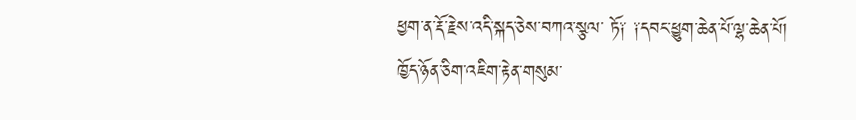ཕྱག་ན་རྡོ་རྗེས་འདི་སྐད་ཅེས་བཀའ་སྩལ་ ཏོ༑ ༑དབང་ཕྱུག་ཆེན་པོ་ལྷ་ཆེན་པོ། ཁྱོད་ཉོན་ཅིག་འཇིག་རྟེན་གསུམ་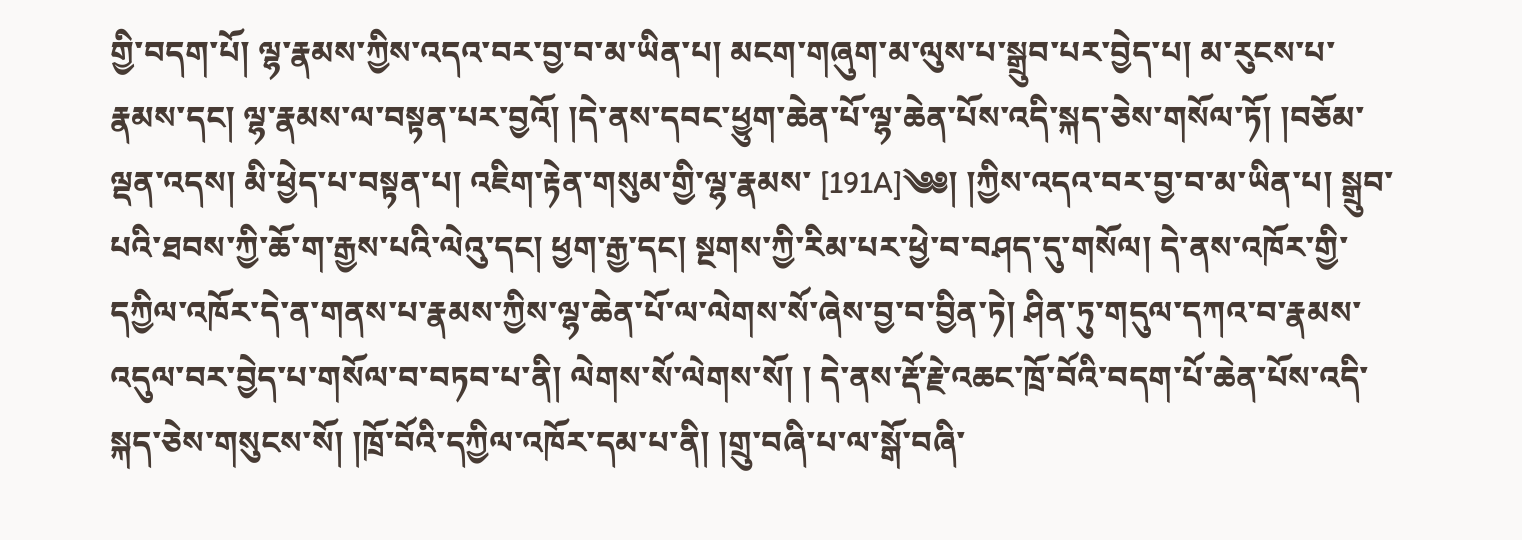གྱི་བདག་པོ། ལྷ་རྣམས་ཀྱིས་འདའ་བར་བྱ་བ་མ་ཡིན་པ། མངག་གཞུག་མ་ལུས་པ་སྒྲུབ་པར་བྱེད་པ། མ་རུངས་པ་ རྣམས་དང། ལྷ་རྣམས་ལ་བསྟན་པར་བྱའོ། །དེ་ནས་དབང་ཕྱུག་ཆེན་པོ་ལྷ་ཆེན་པོས་འདི་སྐད་ཅེས་གསོལ་ཏོ། །བཅོམ་ལྡན་འདས། མི་ཕྱེད་པ་བསྟན་པ། འཇིག་རྟེན་གསུམ་གྱི་ལྷ་རྣམས་ [191A]༄༅། །ཀྱིས་འདའ་བར་བྱ་བ་མ་ཡིན་པ། སྒྲུབ་པའི་ཐབས་ཀྱི་ཆོ་ག་རྒྱས་པའི་ལེའུ་དང། ཕྱག་རྒྱ་དང། སྔགས་ཀྱི་རིམ་པར་ཕྱེ་བ་བཤད་དུ་གསོལ། དེ་ནས་འཁོར་གྱི་ དཀྱིལ་འཁོར་དེ་ན་གནས་པ་རྣམས་ཀྱིས་ལྷ་ཆེན་པོ་ལ་ལེགས་སོ་ཞེས་བྱ་བ་བྱིན་ཏེ། ཤིན་ཏུ་གདུལ་དཀའ་བ་རྣམས་འདུལ་བར་བྱེད་པ་གསོལ་བ་བཏབ་པ་ནི། ལེགས་སོ་ལེགས་སོ། ། དེ་ནས་རྡོ་རྗེ་འཆང་ཁྲོ་བོའི་བདག་པོ་ཆེན་པོས་འདི་སྐད་ཅེས་གསུངས་སོ། །ཁྲོ་བོའི་དཀྱིལ་འཁོར་དམ་པ་ནི། །གྲུ་བཞི་པ་ལ་སྒོ་བཞི་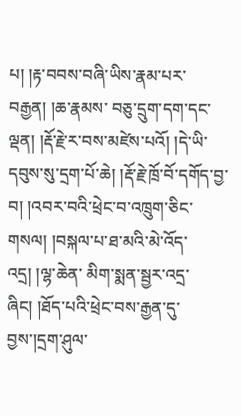པ། །རྟ་བབས་བཞི་ཡིས་རྣམ་པར་བརྒྱན། །ཆ་རྣམས་ བཅུ་དྲུག་དག་དང་ལྡན། །རྡོ་རྗེ་ར་བས་མཛེས་པའོ། །དེ་ཡི་དབུས་སུ་དྲག་པོ་ཆེ། །རྡོ་རྗེ་ཁྲོ་བོ་དགོད་བྱ་བ། །འབར་བའི་ཕྲེང་བ་འཁྲུག་ཅིང་གསལ། །བསྐལ་པ་ཐ་མའི་མེ་འོད་འདྲ། །ལྷ་ཆེན་ མིག་སྨན་སྦྱར་འདྲ་ཞིང། །ཐོད་པའི་ཕྲེང་བས་རྒྱན་དུ་བྱས་།དྲག་ཤུལ་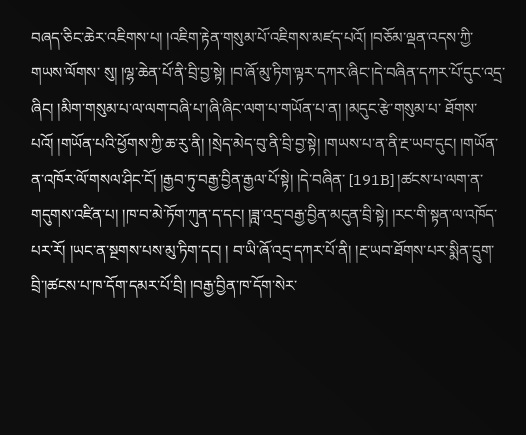བཞད་ཅིང་ཆེར་འཇིགས་པ། །འཇིག་རྟེན་གསུམ་པོ་འཇིགས་མཛད་པའོ། །བཅོམ་ལྡན་འདས་ཀྱི་གཡས་ལོགས་ སུ། །ལྷ་ཆེན་པོ་ནི་བྲི་བྱ་སྟེ། །བ་ཞོ་མུ་ཏིག་ལྟར་དཀར་ཞིང་།དེ་བཞིན་དཀར་པོ་དུང་འདྲ་ཞིང། །མིག་གསུམ་པ་ལ་ལག་བཞི་པ་།ཞི་ཞིང་ལག་པ་གཡོན་པ་ན། །མདུང་རྩེ་གསུམ་པ་ ཐོགས་པའོ། །གཡོན་པའི་ཕྱོགས་ཀྱི་ཆ་རུ་ནི། །སྲེད་མེད་བུ་ནི་བྲི་བྱ་སྟེ། །གཡས་པ་ན་ནི་རྔ་ཡབ་དུང། །གཡོན་ན་འཁོར་ལོ་གསལ་ཤིང་ངོ། །རྒྱབ་ཏུ་བརྒྱ་བྱིན་རྒྱལ་པོ་སྟེ། །དེ་བཞིན་ [191B] །ཚངས་པ་ལག་ན་གདུགས་འཛིན་པ། །ཁ་བ་མེ་ཏོག་ཀུན་ད་དང། །ཟླ་འདྲ་བརྒྱ་བྱིན་མདུན་བྲི་སྟེ། །རང་གི་སྟན་ལ་འཁོད་པར་རོ། །ཡང་ན་སྔགས་པས་མུ་ཏིག་དང། ། བ་ཡི་ཞོ་འདྲ་དཀར་པོ་ནི། །རྔ་ཡབ་ཐོགས་པར་སྨིན་དྲུག་བྲི་།ཚངས་པ་ཁ་དོག་དམར་པོ་བྲི། །བརྒྱ་བྱིན་ཁ་དོག་སེར་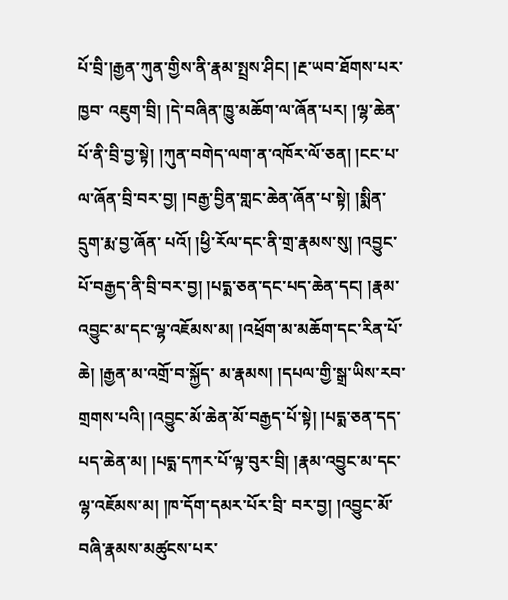པོ་བྲི་།རྒྱན་ཀུན་གྱིས་ནི་རྣམ་སྤྲས་ཤིང། །རྔ་ཡབ་ཐོགས་པར་ཁྱབ་ འཇུག་བྲི། །དེ་བཞིན་ཁྱུ་མཆོག་ལ་ཞོན་པར། །ལྷ་ཆེན་པོ་ནི་བྲི་བྱ་སྟེ། །ཀུན་བགེད་ལག་ན་འཁོར་ལོ་ཅན། །ངང་པ་ལ་ཞོན་བྲི་བར་བྱ། །བརྒྱ་བྱིན་གླང་ཆེན་ཞོན་པ་སྟེ། །སྨིན་དྲུག་རྨ་བྱ་ཞོན་ པའོ། །ཕྱི་རོལ་དང་ནི་གྲ་རྣམས་སུ། །འབྱུང་པོ་བརྒྱད་ནི་བྲི་བར་བྱ། །པདྨ་ཅན་དང་པད་ཆེན་དང། །རྣམ་འབྱུང་མ་དང་ལྷ་འཇོམས་མ། །འཕྲོག་མ་མཆོག་དང་རིན་པོ་ཆེ། །རྒྱན་མ་འགྲོ་བ་སྐྱོད་ མ་རྣམས། །དཔལ་གྱི་སྒྲ་ཡིས་རབ་གྲགས་པའི། །འབྱུང་མོ་ཆེན་མོ་བརྒྱད་པོ་སྟེ། །པདྨ་ཅན་དད་པད་ཆེན་མ། །པདྨ་དཀར་པོ་ལྟ་བུར་བྲི། །རྣམ་འབྱུང་མ་དང་ལྷ་འཇོམས་མ། །ཁ་དོག་དམར་པོར་བྲི་ བར་བྱ། །འབྱུང་མོ་བཞི་རྣམས་མཚུངས་པར་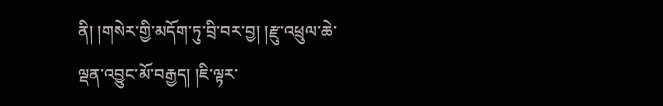ནི། །གསེར་གྱི་མདོག་ཏུ་བྲི་བར་བྱ། །རྫུ་འཕྲུལ་ཆེ་ལྡན་འབྱུང་མོ་བརྒྱད། །ཇི་ལྟར་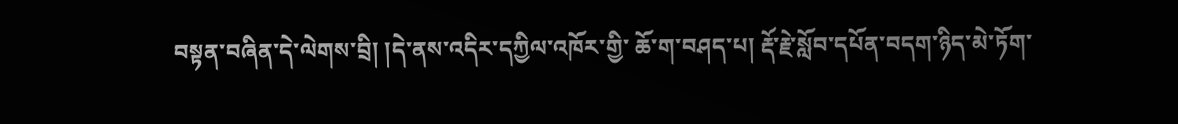བསྟན་བཞིན་དེ་ལེགས་བྲི། །དེ་ནས་འདིར་དཀྱིལ་འཁོར་གྱི་ ཆོ་ག་བཤད་པ། རྡོ་རྗེ་སློབ་དཔོན་བདག་ཉིད་མེ་ཏོག་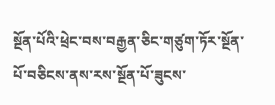སྔོན་པོའི་ཕྲེང་བས་བརྒྱན་ཅིང་གཙུག་ཏོར་སྔོན་པོ་བཅིངས་ནས་རས་སྔོན་པོ་ཟུངས་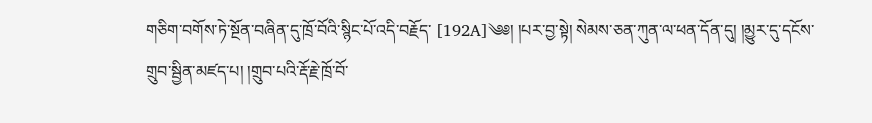གཅིག་བགོས་ཏེ་སྔོན་བཞིན་དུ་ཁྲོ་བོའི་སྙིང་པོ་འདི་བརྗོད་ [192A]༄༅། །པར་བྱ་སྟེ། སེམས་ཅན་ཀུན་ལ་ཕན་དོན་དུ། །མྱུར་དུ་དངོས་གྲུབ་སྦྱིན་མཛད་པ། །གྲུབ་པའི་རྡོ་རྗེ་ཁྲོ་བོ་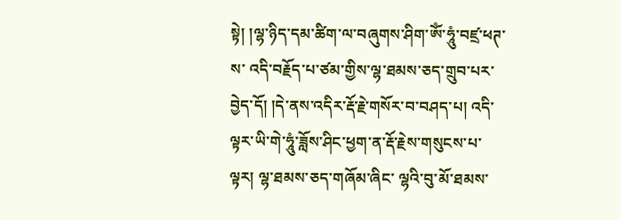སྟེ། །ལྷ་ཉིད་དམ་ཚིག་ལ་བཞུགས་ཤིག་ཨོཾ་ཧཱུཾ་བཛྲ་ཕཊ་ས་ འདི་བརྗོད་པ་ཙམ་གྱིས་ལྷ་ཐམས་ཅད་གྲུབ་པར་བྱེད་དོ། །དེ་ནས་འདིར་རྡོ་རྗེ་གསོར་བ་བཤད་པ། འདི་ལྟར་ཡི་གེ་ཧཱུཾ་ཟློས་ཤིང་ཕྱག་ན་རྡོ་རྗེས་གསུངས་པ་ལྟར། ལྷ་ཐམས་ཅད་གཞོམ་ཞིང་ ལྷའི་བུ་མོ་ཐམས་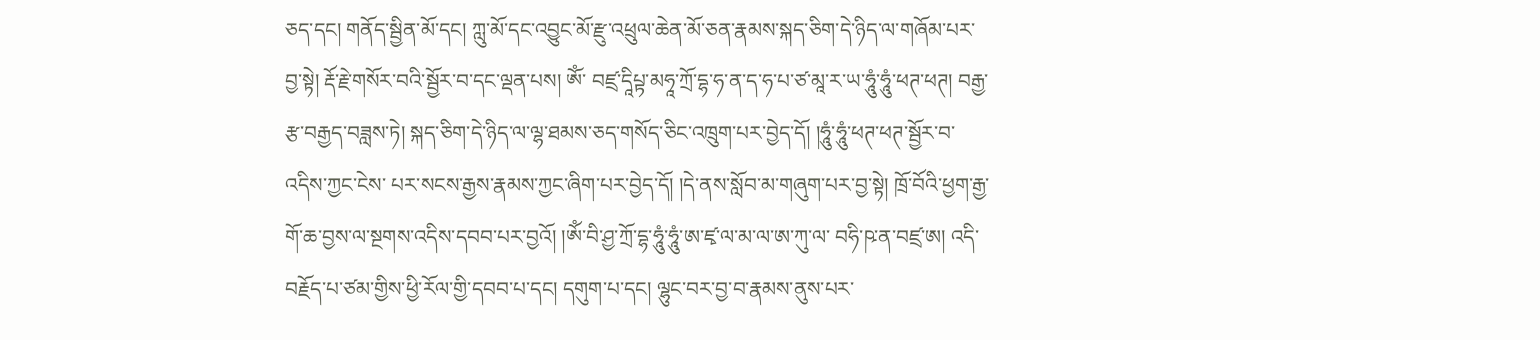ཅད་དང། གནོད་སྦྱིན་མོ་དང། ཀླུ་མོ་དང་འབྱུང་མོ་རྫུ་འཕྲུལ་ཆེན་མོ་ཅན་རྣམས་སྐད་ཅིག་དེ་ཉིད་ལ་གཞོམ་པར་བྱ་སྟེ། རྡོ་རྗེ་གསོར་བའི་སྦྱོར་བ་དང་ལྡན་པས། ཨོཾ་ བཛྲ་དཱིཔྟ་མཧཱ་ཀྲོ་དྷ་ཧ་ན་ད་ཧ་པ་ཙ་མཱ་ར་ཡ་ཧཱུཾ་ཧཱུཾ་ཕཊ་ཕཊ། བརྒྱ་རྩ་བརྒྱད་བཟླས་ཏེ། སྐད་ཅིག་དེ་ཉིད་ལ་ལྷ་ཐམས་ཅད་གསོད་ཅིང་འཁྲུག་པར་བྱེད་དོ། །ཧཱུཾ་ཧཱུཾ་ཕཊ་ཕཊ་སྦྱོར་བ་འདིས་ཀྱང་ངེས་ པར་སངས་རྒྱས་རྣམས་ཀྱང་ཞིག་པར་བྱེད་དོ། །དེ་ནས་སློབ་མ་གཞུག་པར་བྱ་སྟེ། ཁྲོ་བོའི་ཕྱག་རྒྱ་གོ་ཆ་བྱས་ལ་སྔགས་འདིས་དབབ་པར་བྱའོ། །ཨོཾ་བི་ཤྱ་ཀྲོ་དྷ་ཧཱུཾ་ཧཱུཾ་ཨ་ཛྭ་ལ་མ་ལ་ཨ་ཀུ་ལ་ བཧི་ཥ་ན་བཛྲ་ཨ། འདི་བརྗོད་པ་ཙམ་གྱིས་ཕྱི་རོལ་གྱི་དབབ་པ་དང། དགུག་པ་དང། ལྷུང་བར་བྱ་བ་རྣམས་ནུས་པར་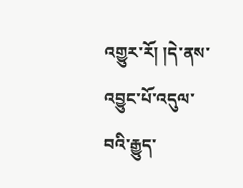འགྱུར་རོ། །དེ་ནས་འབྱུང་པོ་འདུལ་བའི་རྒྱུད་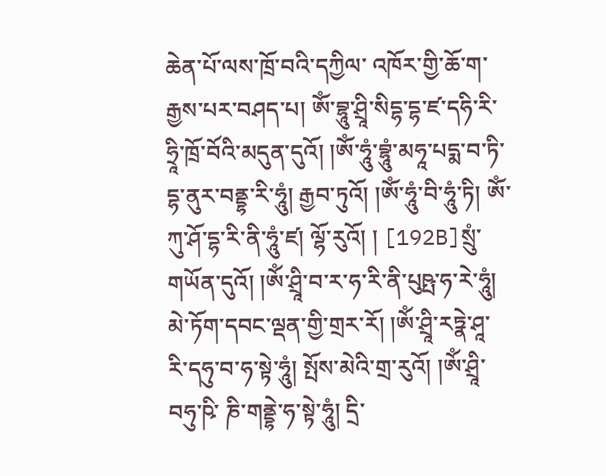ཆེན་པོ་ལས་ཁྲོ་བའི་དཀྱིལ་ འཁོར་གྱི་ཆོ་ག་རྒྱས་པར་བཤད་པ། ཨོཾ་བྷཱུ་ཤྲཱི་སིདྷ་དྷ་ཛ་དཧི་རི་ཧྲཱི་ཁྲོ་བོའི་མདུན་དུའོ། །ཨོཾ་ཧཱུཾ་བྷཱུཾ་མཧཱ་པདྨ་བ་ཏི་དྷ་ནུར་བནྡྷ་རི་ཧཱུཾ། རྒྱབ་ཏུའོ། །ཨོཾ་ཧཱུཾ་བི་ཧཱུཾ་ཏི། ཨོཾ་ཀུ་ཤོ་དྷ་རི་ནི་ཧཱུཾ་ཛ། ལྷོ་རུའོ། ། [192B]སྲུཾ་གཡོན་དུའོ། །ཨོཾ་ཤྲཱི་བ་ར་ཧ་རི་ནི་པུཥྤ་ཧ་རེ་ཧཱུཾ། མེ་ཏོག་དབང་ལྡན་གྱི་གྲར་རོ། །ཨོཾ་ཤྲཱི་རཏྣེ་ཤཱ་རི་དཧུ་བ་ཧ་སྟེ་ཧཱུཾ། སྤོས་མེའི་གྲ་རུའོ། །ཨོཾ་ཤྲཱི་བཧུ་ཥི་ ཎི་གནྡྷེ་ཧ་སྟེ་ཧཱུཾ། དྲི་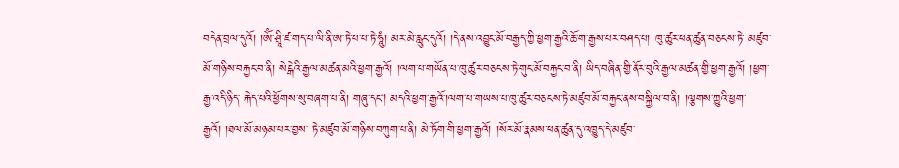བདེན་བྲལ་དུའོ། །ཨོཾ་ཤྲཱི་ཛ་གད་པ་ལི་ནི་ཨ་ཏེ་པ་པ་ཏེ་ཧཱུཾ། མར་མེ་རླུང་དུའོ། །དེ་ནས་འབྱུང་མོ་བརྒྱད་ཀྱི་ཕྱག་རྒྱའི་ཆོ་ག་རྒྱས་པར་བཤད་པ། ཁུ་ཚུར་ཕན་ཚུན་བཅངས་ཏེ་ མཛུབ་མོ་གཉིས་བརྐྱང་བ་ནི། སེངྒེའི་རྒྱལ་མཚན་མའི་ཕྱག་རྒྱའོ། །ལག་པ་གཡོན་པ་ཁུ་ཚུར་བཅངས་ཏེ་གུང་མོ་བརྐྱང་བ་ནི། ཡིད་བཞིན་གྱི་ནོར་བུའི་རྒྱལ་མཚན་གྱི་ཕྱག་རྒྱའོ། །ཕྱག་རྒྱ་འདི་ཉིད་ རྐེད་པའི་ཕྱོགས་སུ་བཞག་པ་ནི། གཞུ་དང། མདའི་ཕྱག་རྒྱའོ་།ལག་པ་གཡས་པ་ཁུ་ཚུར་བཅངས་ཏེ་མཛུབ་མོ་བརྐྱང་ནས་བསྐྱིལ་བ་ནི། །ལྕགས་ཀྱུའི་ཕྱག་རྒྱའོ། །ཐལ་མོ་མཉམ་པར་བྱས་ ཏེ་མཛུབ་མོ་གཉིས་བཀུག་པ་ནི། མེ་ཏོག་གི་ཕྱག་རྒྱའོ། །སོར་མོ་རྣམས་ཕན་ཚུན་དུ་འཁྱུད་དེ་མཛུབ་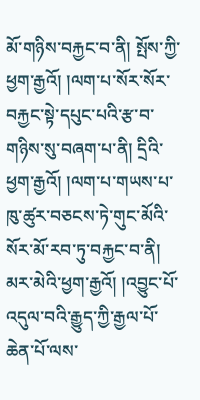མོ་གཉིས་བརྐྱང་བ་ནི། སྤོས་ཀྱི་ཕྱག་རྒྱའོ། །ལག་པ་སོར་སོར་བརྐྱང་སྟེ་དཔུང་པའི་རྩ་བ་ གཉིས་སུ་བཞག་པ་ནི། དྲིའི་ཕྱག་རྒྱའོ། །ལག་པ་གཡས་པ་ཁུ་ཚུར་བཅངས་ཏེ་གུང་མོའི་སོར་མོ་རབ་ཏུ་བརྐྱང་བ་ནི། མར་མེའི་ཕྱག་རྒྱའོ། །འབྱུང་པོ་འདུལ་བའི་རྒྱུད་ཀྱི་རྒྱལ་པོ་ཆེན་པོ་ལས་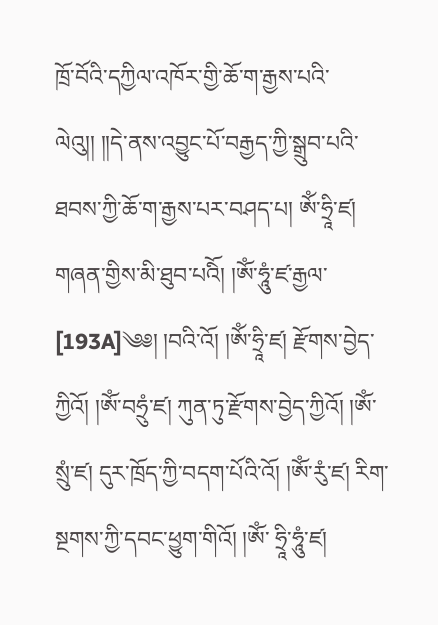ཁྲོ་བོའི་དཀྱིལ་འཁོར་གྱི་ཆོ་ག་རྒྱས་པའི་ལེའུ།། །།དེ་ནས་འབྱུང་པོ་བརྒྱད་ཀྱི་སྒྲུབ་པའི་ཐབས་ཀྱི་ཆོ་ག་རྒྱས་པར་བཤད་པ། ཨོཾ་ཧྲཱི་ཛ། གཞན་གྱིས་མི་ཐུབ་པའིོ། །ཨོཾ་ཧཱུཾ་ཛ་རྒྱལ་ [193A]༄༅། །བའི་འོ། །ཨོཾ་ཧྲཱི་ཛ། རྫོགས་བྱེད་ཀྱིའོ། །ཨོཾ་བཧྲུཾ་ཛ། ཀུན་ཏུ་རྫོགས་བྱེད་ཀྱིའོ། །ཨོཾ་སྲུཾ་ཛ། དུར་ཁྲོད་ཀྱི་བདག་པོའི་འོ། །ཨོཾ་རུཾ་ཛ། རིག་སྔགས་ཀྱི་དབང་ཕྱུག་གིའོ། །ཨོཾ་ ཧྲཱི་ཧཱུཾ་ཛ།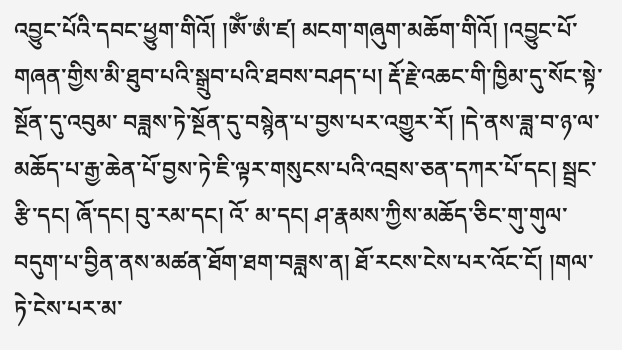འབྱུང་པོའི་དབང་ཕྱུག་གིའོ། །ཨོཾ་ཨཾ་ཛ། མངག་གཞུག་མཆོག་གིའོ། །འབྱུང་པོ་གཞན་གྱིས་མི་ཐུབ་པའི་སྒྲུབ་པའི་ཐབས་བཤད་པ། རྡོ་རྗེ་འཆང་གི་ཁྱིམ་དུ་སོང་སྟེ་སྔོན་དུ་འབུམ་ བཟླས་ཏེ་སྔོན་དུ་བསྙེན་པ་བྱས་པར་འགྱུར་རོ། །དེ་ནས་ཟླ་བ་ཉ་ལ་མཆོད་པ་རྒྱ་ཆེན་པོ་བྱས་ཏེ་ཇི་ལྟར་གསུངས་པའི་འབྲས་ཅན་དཀར་པོ་དང། སྦྲང་རྩི་དང། ཞོ་དང། བུ་རམ་དང། འོ་ མ་དང། ཤ་རྣམས་ཀྱིས་མཆོད་ཅིང་གུ་གུལ་བདུག་པ་བྱིན་ནས་མཚན་ཐོག་ཐག་བཟླས་ན། ཐོ་རངས་ངེས་པར་འོང་ངོ། །གལ་ཏེ་ངེས་པར་མ་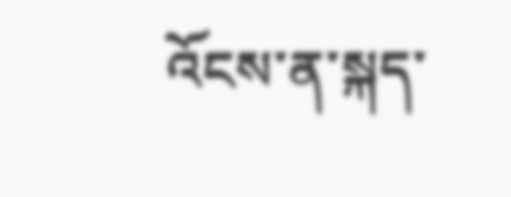འོངས་ན་སྐད་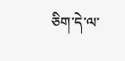ཅིག་དེ་ལ་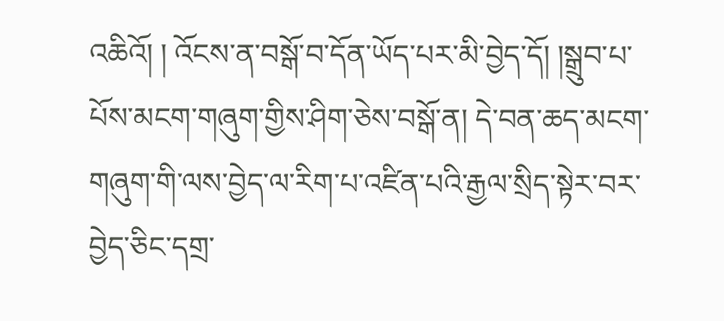འཆིའོ། ། འོངས་ན་བསྒོ་བ་དོན་ཡོད་པར་མི་བྱེད་དོ། །སྒྲུབ་པ་པོས་མངག་གཞུག་གྱིས་ཤིག་ཅེས་བསྒོ་ན། དེ་བན་ཆད་མངག་གཞུག་གི་ལས་བྱེད་ལ་རིག་པ་འཛིན་པའི་རྒྱལ་སྲིད་སྟེར་བར་ བྱེད་ཅིང་དགྲ་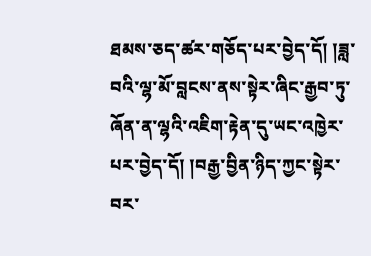ཐམས་ཅད་ཚར་གཅོད་པར་བྱེད་དོ། །ཟླ་བའི་ལྷ་མོ་བླངས་ནས་སྟེར་ཞིང་རྒྱབ་ཏུ་ཞོན་ན་ལྷའི་འཇིག་རྟེན་དུ་ཡང་འཁྱེར་པར་བྱེད་དོ། །བརྒྱ་བྱིན་ཉིད་ཀྱང་སྟེར་བར་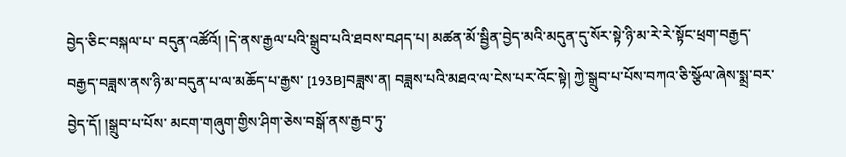བྱེད་ཅིང་བསྐལ་པ་ བདུན་འཚོའོ། །དེ་ནས་རྒྱལ་པའི་སྒྲུབ་པའི་ཐབས་བཤད་པ། མཚན་མོ་སྦྱིན་བྱེད་མའི་མདུན་དུ་སོར་སྟེ་ཉི་མ་རེ་རེ་སྟོང་ཕྲག་བརྒྱད་བརྒྱད་བཟླས་ནས་ཉི་མ་བདུན་པ་ལ་མཆོད་པ་རྒྱས་ [193B]བཟླས་ན། བཟླས་པའི་མཐའ་ལ་ངེས་པར་འོང་སྟེ། ཀྱེ་སྒྲུབ་པ་པོས་བཀའ་ཅི་སྩོལ་ཞེས་སྨྲ་བར་བྱེད་དོ། །སྒྲུབ་པ་པོས་ མངག་གཞུག་གྱིས་ཤིག་ཅེས་བསྒོ་ནས་རྒྱབ་ཏུ་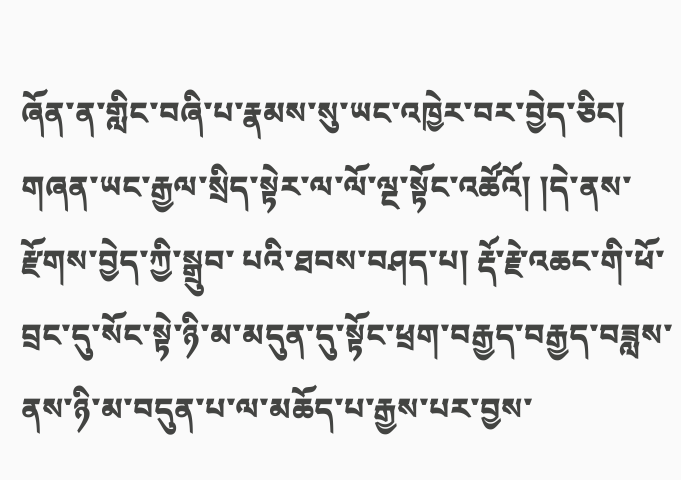ཞོན་ན་གླིང་བཞི་པ་རྣམས་སུ་ཡང་འཁྱེར་བར་བྱེད་ཅིང། གཞན་ཡང་རྒྱལ་སྲིད་སྟེར་ལ་ལོ་ལྔ་སྟོང་འཚོའོ། །དེ་ནས་རྫོགས་བྱེད་ཀྱི་སྒྲུབ་ པའི་ཐབས་བཤད་པ། རྡོ་རྗེ་འཆང་གི་ཕོ་བྲང་དུ་སོང་སྟེ་ཉི་མ་མདུན་དུ་སྟོང་ཕྲག་བརྒྱད་བརྒྱད་བཟླས་ནས་ཉི་མ་བདུན་པ་ལ་མཆོད་པ་རྒྱས་པར་བྱས་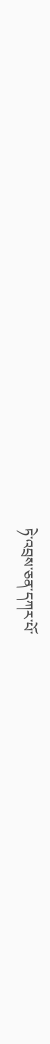ཏེ་འབྲས་ཅན་དཀར་པོ་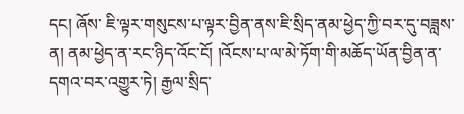དང། ཞོས་ ཇི་ལྟར་གསུངས་པ་ལྟར་བྱིན་ནས་ཇི་སྲིད་ནམ་ཕྱེད་ཀྱི་བར་དུ་བཟླས་ན། ནམ་ཕྱེད་ན་རང་ཉིད་འོང་ངོ། །འོངས་པ་ལ་མེ་ཏོག་གི་མཆོད་ཡོན་བྱིན་ན་དགའ་བར་འགྱུར་ཏེ། རྒྱལ་སྲིད་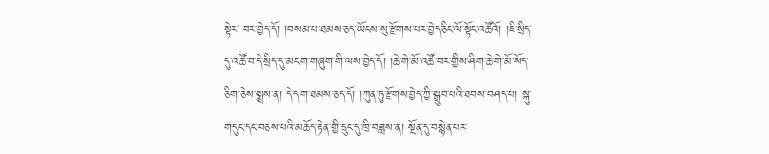སྟེར་ བར་བྱེད་དོ། །བསམ་པ་ཐམས་ཅད་ཡོངས་སུ་རྫོགས་པར་བྱེད་ཅིང་ལོ་སྟོང་འཚོའོ། །ཇི་སྲིད་དུ་འཚོ་བ་དེ་སྲིད་དུ་མངག་གཞུག་གི་ལས་བྱེད་དོ། །ཆེ་གེ་མོ་འཚོ་བར་གྱིས་ཤིག་ཆེ་གེ་མོ་སོད་ ཅིག་ཅེས་སྨྲས་ན། དེ་དག་ཐམས་ཅད་དོ། །ཀུན་ཏུ་རྫོགས་བྱེད་ཀྱི་སྒྲུབ་པའི་ཐབས་བཤད་པ། སྐུ་གདུང་དང་བཅས་པའི་མཆོད་རྟེན་གྱི་དྲུང་དུ་ཁྲི་བཟླས་ན། སྔོན་དུ་བསྙེན་པར་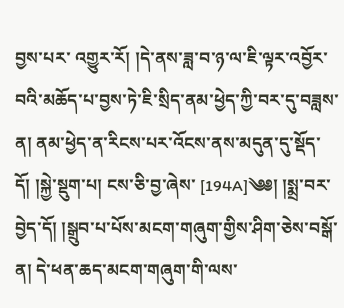བྱས་པར་ འགྱུར་རོ། །དེ་ནས་ཟླ་བ་ཉ་ལ་ཇི་ལྟར་འབྱོར་བའི་མཆོད་པ་བྱས་ཏེ་ཇི་སྲིད་ནམ་ཕྱེད་ཀྱི་བར་དུ་བཟླས་ན། ནམ་ཕྱེད་ན་རིངས་པར་འོངས་ནས་མདུན་དུ་སྡོད་དོ། །སྐྱེ་སྡུག་པ། ངས་ཅི་བྱ་ཞེས་ [194A]༄༅། །སྨྲ་བར་བྱེད་དོ། །སྒྲུབ་པ་པོས་མངག་གཞུག་གྱིས་ཤིག་ཅེས་བསྒོ་ན། དེ་ཕན་ཆད་མངག་གཞུག་གི་ལས་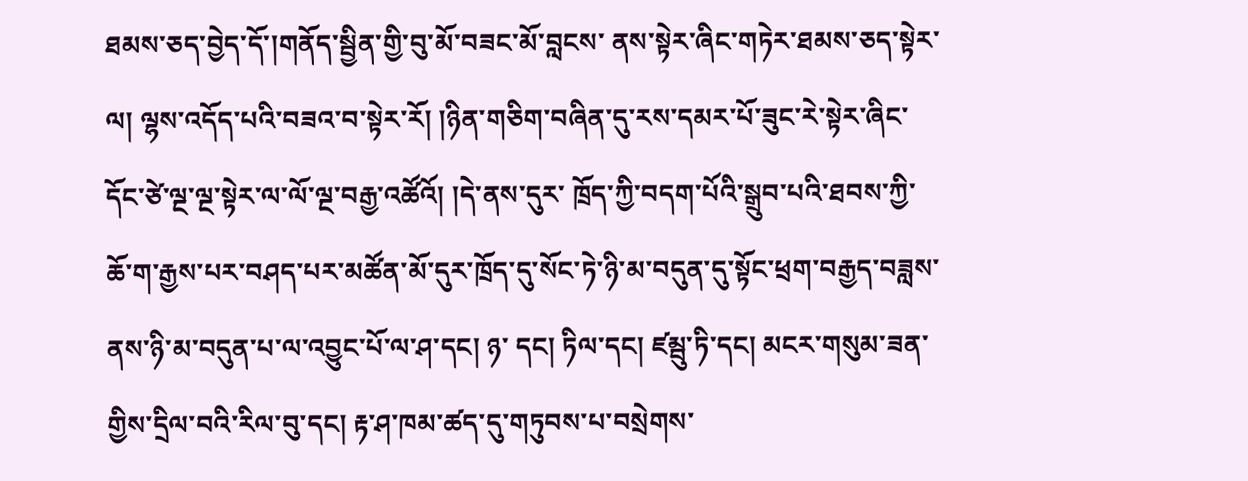ཐམས་ཅད་བྱེད་དོ་།གནོད་སྦྱིན་གྱི་བུ་མོ་བཟང་མོ་བླངས་ ནས་སྟེར་ཞིང་གཏེར་ཐམས་ཅད་སྟེར་ལ། ལྷས་འདོད་པའི་བཟའ་བ་སྟེར་རོ། །ཉིན་གཅིག་བཞིན་དུ་རས་དམར་པོ་ཟུང་རེ་སྟེར་ཞིང་དོང་ཙེ་ལྔ་ལྔ་སྟེར་ལ་ལོ་ལྔ་བརྒྱ་འཚོའོ། །དེ་ནས་དུར་ ཁྲོད་ཀྱི་བདག་པོའི་སྒྲུབ་པའི་ཐབས་ཀྱི་ཆོ་ག་རྒྱས་པར་བཤད་པར་མཚོན་མོ་དུར་ཁྲོད་དུ་སོང་ཏེ་ཉི་མ་བདུན་དུ་སྟོང་ཕྲག་བརྒྱད་བཟླས་ནས་ཉི་མ་བདུན་པ་ལ་འབྱུང་པོ་ལ་ཤ་དང། ཉ་ དང། ཏིལ་དང། ཛམྦུ་ཏི་དང། མངར་གསུམ་ཟན་གྱིས་དྲིལ་བའི་རིལ་བུ་དང། རྟ་ཤ་ཁམ་ཚད་དུ་གཏུབས་པ་བསྲེགས་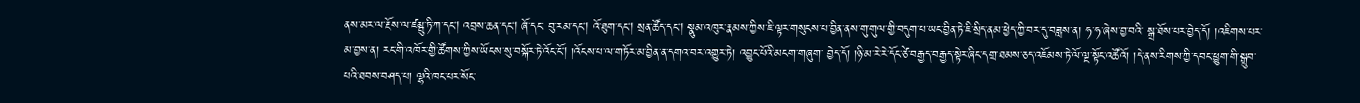ནས་མར་ལ་རྔོས་ལ་ཛམྦུ་ཏི་ཀ་དང། འབྲས་ཆན་དང། ཞོ་དང་ བུ་རམ་དང། འོ་ཐུག་དང། སྲན་ཚོད་དང། སྣུམ་འཁུར་རྣམས་ཀྱིས་ཇི་ལྟར་གསུངས་པ་བྱིན་ནས་གུ་གུལ་གྱི་བདུག་པ་ཡང་བྱིན་ཏེ་ཇི་སྲིད་ནམ་ཕྱེད་ཀྱི་བར་དུ་བཟླས་ན། ཧ་ཧ་ཞེས་བྱ་བའི་ སྒྲ་ཐོས་པར་བྱེད་དོ། །འཇིགས་པར་མ་བྱས་ན། རང་གི་འཁོར་གྱི་ཚོགས་ཀྱིས་ཡོངས་སུ་བསྐོར་ཏེ་འོང་ངོ། །འོངས་པ་ལ་གཏོར་མ་བྱིན་ན་དགའ་བར་འགྱུར་ཏེ། འབྱུང་པོའི་མངག་གཞུག་ བྱེད་དོ། །ཉི་མ་རེ་རེ་དོང་ཙེ་བརྒྱད་བརྒྱད་སྟེར་ཞིང་དགྲ་ཐམས་ཅད་འཇོམས་ཏེ་ལོ་ལྔ་སྟོང་འཚོའོ། །དེ་ནས་རིགས་ཀྱི་དབང་ཕྱུག་གི་སྒྲུབ་པའི་ཐབས་བཤད་པ། ལྷའི་ཁང་པར་སོང་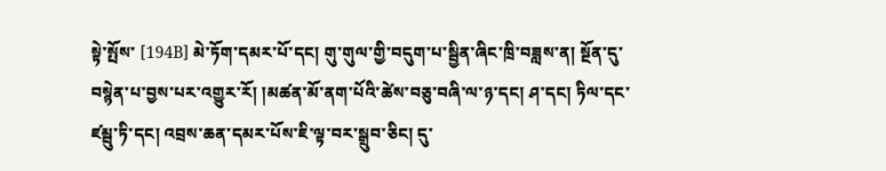སྟེ་སྤོས་ [194B] མེ་ཏོག་དམར་པོ་དང། གུ་གུལ་གྱི་བདུག་པ་སྦྱིན་ཞིང་ཁྲི་བཟླས་ན། སྔོན་དུ་བསྙེན་པ་བྱས་པར་འགྱུར་རོ། །མཚན་མོ་ནག་པོའི་ཚེས་བཅུ་བཞི་ལ་ཉ་དང། ཤ་དང། ཏིལ་དང་ ཛམྦུ་ཏི་དང། འབྲས་ཆན་དམར་པོས་ཇི་ལྟ་བར་སྒྲུབ་ཅིང། དུ་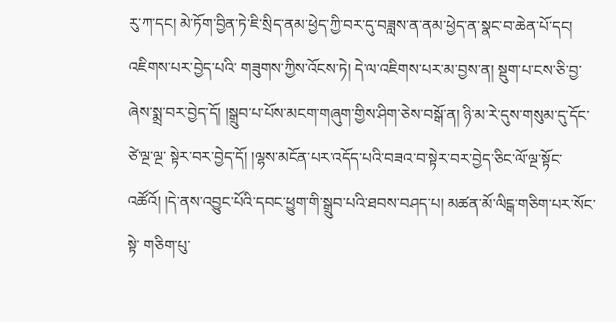རུ་ཀ་དང། མེ་ཏོག་བྱིན་ཏེ་ཇི་སྲིད་ནམ་ཕྱེད་ཀྱི་བར་དུ་བཟླས་ན་ནམ་ཕྱེད་ན་སྣང་བ་ཆེན་པོ་དང། འཇིགས་པར་བྱེད་པའི་ གཟུགས་ཀྱིས་འོངས་ཏེ། དེ་ལ་འཇིགས་པར་མ་བྱས་ན། སྡུག་པ་ངས་ཅི་བྱ་ཞེས་སྨྲ་བར་བྱེད་དོ། །སྒྲུབ་པ་པོས་མངག་གཞུག་གྱིས་ཤིག་ཅེས་བསྒོ་ན། ཉི་མ་རེ་དུས་གསུམ་དུ་དོང་ཙེ་ལྔ་ལྔ་ སྟེར་བར་བྱེད་དོ། །ལྷས་མངོན་པར་འདོད་པའི་བཟའ་བ་སྟེར་བར་བྱེད་ཅིང་ལོ་ལྔ་སྟོང་འཚོའོ། །དེ་ནས་འབྱུང་པོའི་དབང་ཕྱུག་གི་སྒྲུབ་པའི་ཐབས་བཤད་པ། མཚན་མོ་ལིངྒ་གཅིག་པར་སོང་སྟེ་ གཅིག་པུ་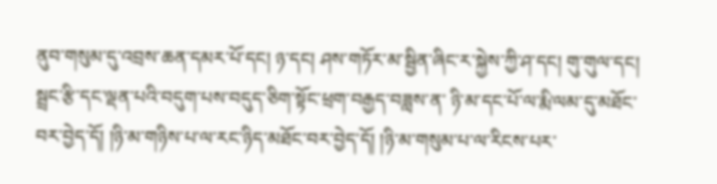ནུབ་གསུམ་དུ་འབྲས་ཆན་དམར་པོ་དང། ཉ་དང། ཤས་གཏོར་མ་སྦྱིན་ཞིང་ར་སྐྱེས་ཀྱི་ཤ་དང། གུ་གུལ་དང། སྦྲང་རྩི་དང་ལྡན་པའི་བདུག་པས་བདུད་ཅིག་སྟོང་ཕྲག་བརྒྱད་བཟླས་ན་ ཉི་མ་དང་པོ་ལ་རྨི་ལམ་དུ་མཐོང་བར་བྱེད་དོ། །ཉི་མ་གཉིས་པ་ལ་རང་ཉིད་མཐོང་བར་བྱེད་དོ། །ཉི་མ་གསུམ་པ་ལ་རིངས་པར་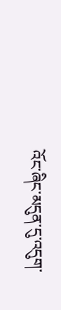འོང་ཞིང་མདུན་དུ་འདུག་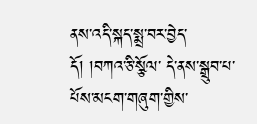ནས་འདི་སྐད་སྨྲ་བར་བྱེད་དོ། །བཀའ་ཅི་སྩོལ་ དེ་ནས་སྒྲུབ་པ་པོས་མངག་གཞུག་གྱིས་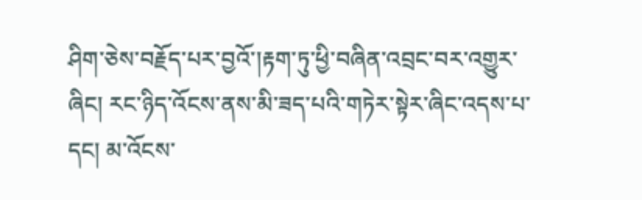ཤིག་ཅེས་བརྗོད་པར་བྱའོ་།རྟག་ཏུ་ཕྱི་བཞིན་འབྲང་བར་འགྱུར་ཞིང། རང་ཉིད་འོངས་ནས་མི་ཟད་པའི་གཏེར་སྟེར་ཞིང་འདས་པ་དང། མ་འོངས་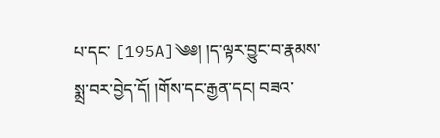པ་དང་ [195A]༄༅། །ད་ལྟར་བྱུང་བ་རྣམས་སྨྲ་བར་བྱེད་དོ། །གོས་དང་རྒྱན་དང། བཟའ་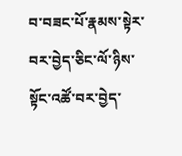བ་བཟང་པོ་རྣམས་སྟེར་བར་བྱེད་ཅིང་ལོ་ཉིས་སྟོང་འཚོ་བར་བྱེད་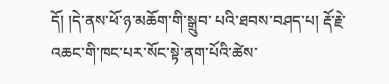དོ། །དེ་ནས་ཕོ་ཉ་མཆོག་གི་སྒྲུབ་ པའི་ཐབས་བཤད་པ། རྡོ་རྗེ་འཆང་གི་ཁང་པར་སོང་སྟེ་ནག་པོའི་ཚེས་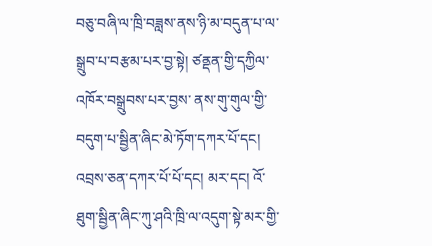བཅུ་བཞི་ལ་ཁྲི་བཟླས་ནས་ཉི་མ་བདུན་པ་ལ་སྒྲུབ་པ་བརྩམ་པར་བྱ་སྟེ། ཙནྡན་གྱི་དཀྱིལ་འཁོར་བསྒྲུབས་པར་བྱས་ ནས་གུ་གུལ་གྱི་བདུག་པ་སྦྱིན་ཞིང་མེ་ཏོག་དཀར་པོ་དང། འབྲས་ཅན་དཀར་པོ་པོ་དང། མར་དང། འོ་ཐུག་སྦྱིན་ཞིང་ཀུ་ཤའི་ཁྲི་ལ་འདུག་སྟེ་མར་གྱི་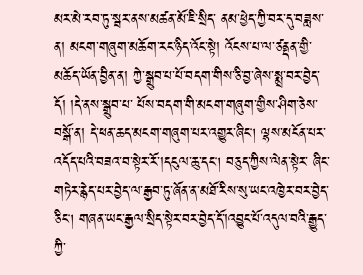མར་མེ་རབ་ཏུ་སྦར་ནས་མཚན་མོ་ཇི་སྲིད་ ནམ་ཕྱེད་ཀྱི་བར་དུ་བཟླས་ན། མངག་གཞུག་མཆོག་རང་ཉིད་འོང་སྟེ། འོངས་པ་ལ་ཙནྡན་གྱི་མཆོད་ཡོན་བྱིན་ན། ཀྱེ་སྒྲུབ་པ་པོ་བདག་གིས་ཅི་བྱ་ཞེས་སྨྲ་བར་བྱེད་དོ། །དེ་ནས་སྒྲུབ་པ་ པོས་བདག་གི་མངག་གཞུག་གྱིས་ཤིག་ཅེས་བསྒོ་ན། དེ་ཕན་ཆད་མངག་གཞུག་པར་འགྱུར་ཞིང། ལྷས་མངོན་པར་འདོད་པའི་བཟའ་བ་སྟེར་རོ་།དངུལ་ཆུ་དང། བཅུད་ཀྱིས་ལེན་སྟེར་ ཞིང་གཏེར་རྙེད་པར་བྱེད་ལ་རྒྱབ་ཏུ་ཞོན་ན་མཐོ་རིས་སུ་ཡང་འཁྱེར་བར་བྱེད་ཅིང། གཞན་ཡང་རྒྱལ་སྲིད་སྟེར་བར་བྱེད་དོ་།འབྱུང་པོ་འདུལ་བའི་རྒྱུད་ཀྱི་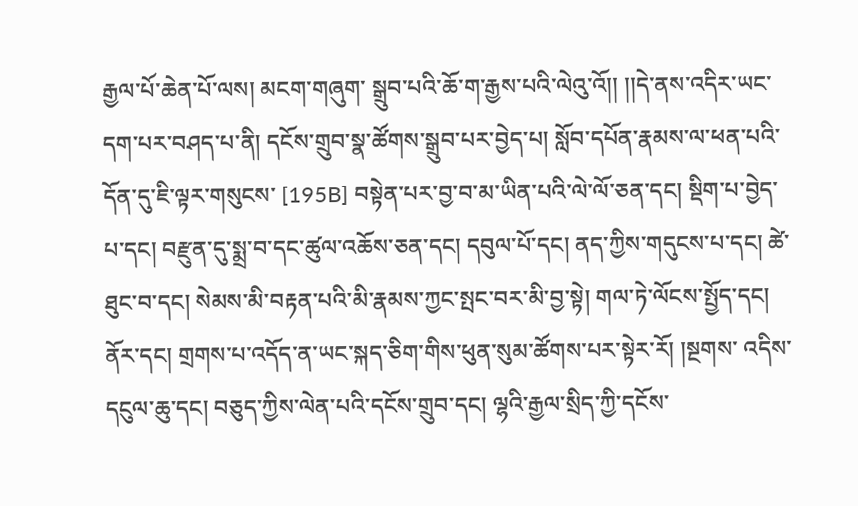རྒྱལ་པོ་ཆེན་པོ་ལས། མངག་གཞུག་ སྒྲུབ་པའི་ཆོ་ག་རྒྱས་པའི་ལེའུ་འོ།། །།དེ་ནས་འདིར་ཡང་དག་པར་བཤད་པ་ནི། དངོས་གྲུབ་སྣ་ཚོགས་སྒྲུབ་པར་བྱེད་པ། སློབ་དཔོན་རྣམས་ལ་ཕན་པའི་དོན་དུ་ཇི་ལྟར་གསུངས་ [195B] བསྟེན་པར་བྱ་བ་མ་ཡིན་པའི་ལེ་ལོ་ཅན་དང། སྡིག་པ་བྱེད་པ་དང། བརྫུན་དུ་སྨྲ་བ་དང་ཚུལ་འཆོས་ཅན་དང། དབུལ་པོ་དང། ནད་ཀྱིས་གདུངས་པ་དང། ཚེ་ ཐུང་བ་དང། སེམས་མི་བརྟན་པའི་མི་རྣམས་ཀྱང་སྤང་བར་མི་བྱ་སྟེ། གལ་ཏེ་ལོངས་སྤྱོད་དང། ནོར་དང། གྲགས་པ་འདོད་ན་ཡང་སྐད་ཅིག་གིས་ཕུན་སུམ་ཚོགས་པར་སྟེར་རོ། །སྔགས་ འདིས་དངུལ་ཆུ་དང། བཅུད་ཀྱིས་ལེན་པའི་དངོས་གྲུབ་དང། ལྷའི་རྒྱལ་སྲིད་ཀྱི་དངོས་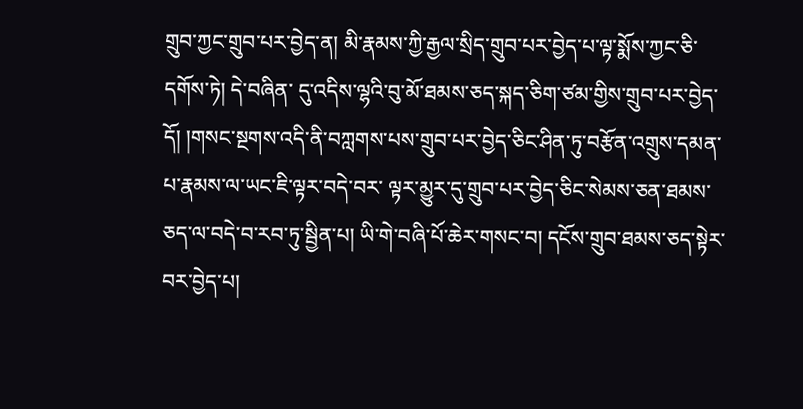གྲུབ་ཀྱང་གྲུབ་པར་བྱེད་ན། མི་རྣམས་ཀྱི་རྒྱལ་སྲིད་གྲུབ་པར་བྱེད་པ་ལྟ་སྨོས་ཀྱང་ཅི་དགོས་ཏེ། དེ་བཞིན་ དུ་འདིས་ལྷའི་བུ་མོ་ཐམས་ཅད་སྐད་ཅིག་ཙམ་གྱིས་གྲུབ་པར་བྱེད་དོ། །གསང་སྔགས་འདི་ནི་བཀླགས་པས་གྲུབ་པར་བྱེད་ཅིང་ཤིན་ཏུ་བརྩོན་འགྲུས་དམན་པ་རྣམས་ལ་ཡང་ཇི་ལྟར་བདེ་བར་ ལྟར་མྱུར་དུ་གྲུབ་པར་བྱེད་ཅིང་སེམས་ཅན་ཐམས་ཅད་ལ་བདེ་བ་རབ་ཏུ་སྦྱིན་པ། ཡི་གེ་བཞི་པོ་ཆེར་གསང་བ། དངོས་གྲུབ་ཐམས་ཅད་སྟེར་བར་བྱེད་པ།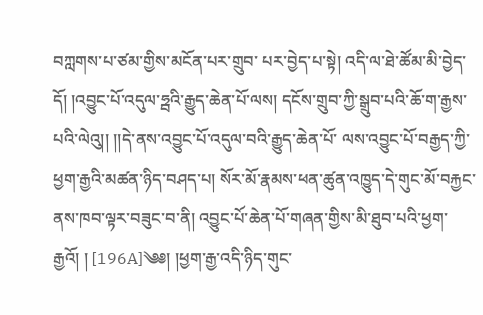བཀླགས་པ་ཙམ་གྱིས་མངོན་པར་གྲུབ་ པར་བྱེད་པ་སྟེ། འདི་ལ་ཐེ་ཚོམ་མི་བྱེད་དོ། །འབྱུང་པོ་འདུལ་ཧྦའི་རྒྱུད་ཆེན་པོ་ལས། དངོས་གྲུབ་ཀྱི་སྒྲུབ་པའི་ཆོ་ག་རྒྱས་པའི་ལེའུ།། །།དེ་ནས་འབྱུང་པོ་འདུལ་བའི་རྒྱུད་ཆེན་པོ་ ལས་འབྱུང་པོ་བརྒྱད་ཀྱི་ཕྱག་རྒྱའི་མཚན་ཉིད་བཤད་པ། སོར་མོ་རྣམས་ཕན་ཚུན་འཁྱུད་དེ་གུང་མོ་བརྐྱང་ནས་ཁབ་ལྟར་བཟུང་བ་ནི། འབྱུང་པོ་ཆེན་པོ་གཞན་གྱིས་མི་ཐུབ་པའི་ཕྱག་རྒྱའོ། ། [196A]༄༅། །ཕྱག་རྒྱ་འདི་ཉིད་གུང་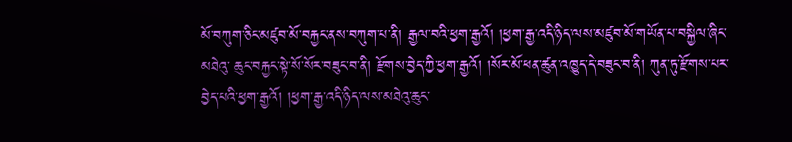མོ་བཀུག་ཅིང་མཛུབ་མོ་བརྐྱང་ནས་བཀུག་པ་ནི། རྒྱལ་བའི་ཕྱག་རྒྱའོ། །ཕྱག་རྒྱ་འདི་ཉིད་ལས་མཛུབ་མོ་གཡོན་པ་བསྐྱིལ་ཞིང་མཐེའུ་ ཆུང་བརྐྱང་སྟེ་སོ་སོར་བཟུང་བ་ནི། རྫོགས་བྱེད་ཀྱི་ཕྱག་རྒྱའོ། །སོར་མོ་ཕན་ཚུན་འཁྱུད་དེ་བཟུང་བ་ནི། ཀུན་ཏུ་རྫོགས་པར་བྱེད་པའི་ཕྱག་རྒྱའོ། །ཕྱག་རྒྱ་འདི་ཉིད་ལས་མཐེའུ་ཆུང་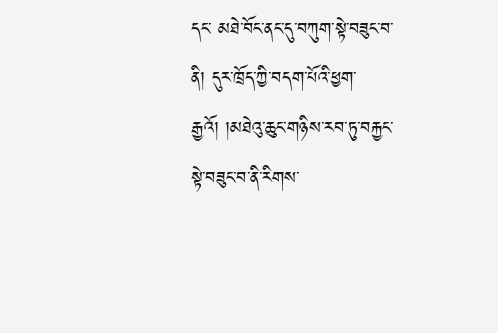དང་ མཐེ་བོང་ནང་དུ་བཀུག་སྟེ་བཟུང་བ་ནི། དུར་ཁྲོད་ཀྱི་བདག་པོའི་ཕྱག་རྒྱའོ། །མཐེའུ་ཆུང་གཉིས་རབ་ཏུ་བརྐྱང་སྟེ་བཟུང་བ་ནི་རིགས་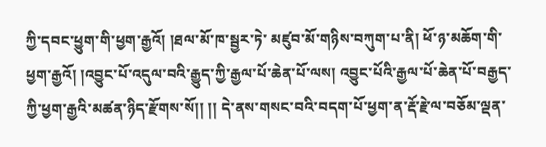ཀྱི་དབང་ཕྱུག་གི་ཕྱག་རྒྱའོ། །ཐལ་མོ་ཁ་སྦྱར་ཏེ་ མཛུབ་མོ་གཉིས་བཀུག་པ་ནི། ཕོ་ཉ་མཆོག་གི་ཕྱག་རྒྱའོ། །འབྱུང་པོ་འདུལ་བའི་རྒྱུད་ཀྱི་རྒྱལ་པོ་ཆེན་པོ་ལས། འབྱུང་པོའི་རྒྱལ་པོ་ཆེན་པོ་བརྒྱད་ཀྱི་ཕྱག་རྒྱའི་མཚན་ཉིད་རྫོགས་སོ།། །། དེ་ནས་གསང་བའི་བདག་པོ་ཕྱག་ན་རྡོ་རྗེ་ལ་བཅོམ་ལྡན་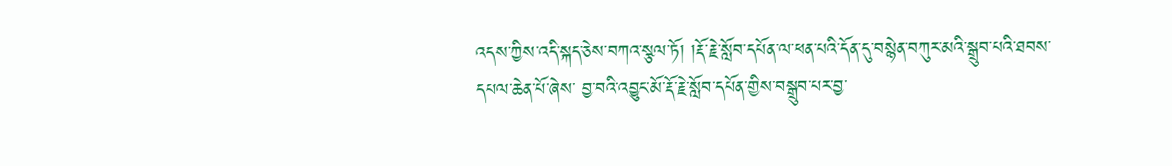འདས་ཀྱིས་འདི་སྐད་ཅེས་བཀའ་སྩལ་ཏོ། །རྡོ་རྗེ་སློབ་དཔོན་ལ་ཕན་པའི་དོན་དུ་བསྙེན་བཀུར་མའི་སྒྲུབ་པའི་ཐབས་དཔལ་ཆེན་པོ་ཞེས་ བྱ་བའི་འབྱུང་མོ་རྡོ་རྗེ་སློབ་དཔོན་གྱིས་བསྒྲུབ་པར་བྱ་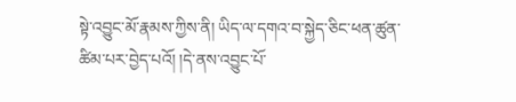སྟེ་འབྱུང་མོ་རྣམས་ཀྱིས་ནི། ཡིད་ལ་དགའ་བ་སྐྱེད་ཅིང་ཕན་ཚུན་ཚིམ་པར་བྱེད་པའོ། །དེ་ནས་འབྱུང་པོ་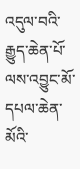འདུལ་བའི་རྒྱུད་ཆེན་པོ་ ལས་འབྱུང་མོ་དཔལ་ཆེན་མོའི་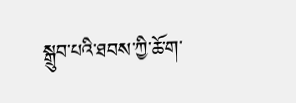སྒྲུབ་པའི་ཐབས་ཀྱི་ཆོ་ག་